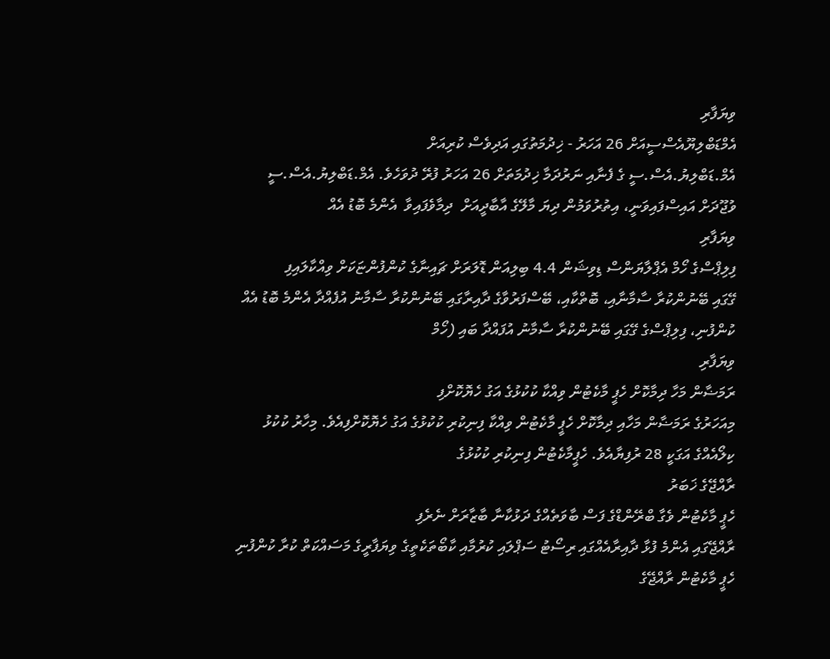ވިޔަފާރި
އެމްޑަބްލިޔޫއެސްސީއަށް 26 އަހަރު - ޚިދުމަތުގައި އަދިވެސް ކުރިއަށް
އެމް.ޑަބްލިޔު.އެސް.ސީ ގެ ފެނާއި ނަރުދަމާ ޚިދުމަތަށް 26 އަހަރު ފުރޭ ދުވަހެވެ. އެމް.ޑަބްލިޔު.އެސް.ސީ ވުޖޫދަށް އައިސްފައިވަނީ، އިތުރުވަމުން ދިޔަ މާލޭގެ އާބާދީއަށް  ދިމާވެފައިވާ  އެންމެ ބޮޑު އެއް
ވިޔަފާރި
ފިލިޕްސްގެ ހޯމް އެޕްލާޔަންސް ޑިވިޝަން 4.4 ބިލިއަން ޑޮލަރަށް ޗައިނާގެ ކުންފުންޏަކަށް ވިއްކާލައިފި
ގޭގައި ބޭނުންކުރާ ސާމާނާއި، ބޮތްކާއި، ބޭސްފަރުވާގެ ދާއިރާގައި ބޭނުންކުރާ ސާމާނު އުފެއްދާ އެންމެ ބޮޑު އެއް ކުންފުނި، ފިލިޕްސްގެ ގޭގައި ބޭނުންކުރާ ސާމާނު އުފައްދާ ބައި (ހޯމް
ވިޔަފާރި
ރަމަޟާން މަހާ ދިމާކޮށް ހެޕީ މާކެޓުން ވިއްކާ ކުކުޅުގެ އަގު ހެޔޮކޮށްފި
މިއަހަރުގެ ރަމަޟާން މަހާއި ދިމާކޮށް ހެޕީ މާކެޓުން ވިއްކާ ފިނިކުރި ކުކުޅުގެ އަގު ހެޔޮކޮށްފިއެވެ. މިހާރު ކުކުޅު ކިލޯއެއްގެ އަގަކީ 28 ރުފިޔާއެވެ. ހެޕީމާކެޓުން ފިނިކުރި ކުކުޅުގެ
ރާއްޖޭގެ ޚަބަރު
ހެޕީ މާކެޓުން ވެގާ ބްރޭންޑްގެ ފަސް ބާވަތެއްގެ ދަޅުކާނާ ބާޒާރަށް ނެރެފި
ރާއްޖޭގައި އެންމެ ފުޅާ ދާއިރާއެއްގައި ރިސޯޓު ސަޕްލައި ކުރުމާއި ކާބޯތަކެތީގެ ވިޔަފާރީގެ މަސައްކަތް ކުރާ ކުންފުނި ހެޕީ މާކެޓުން ރާއްޖޭގެ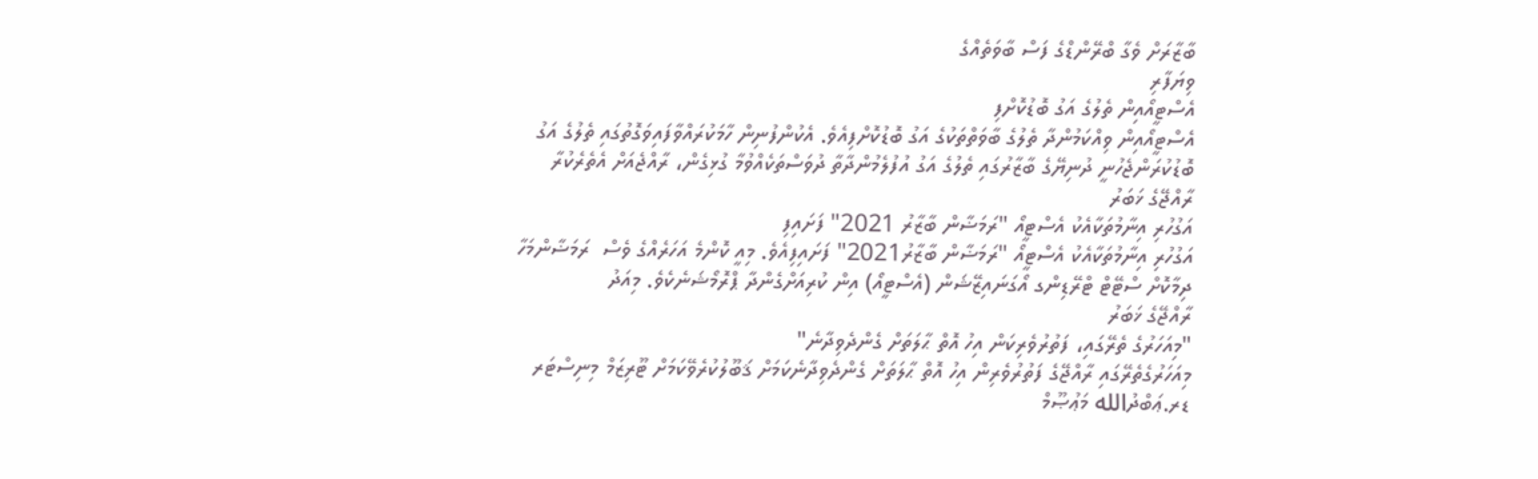ބާޒާރަށް ވެގާ ބްރޭންޑްގެ ފަސް ބާވަތެއްގެ
ވިޔަފާރި
އެސްޓީއޯއިން ތެލުގެ އަގު ބޮޑުކޮށްފި
އެސްޓީއޯއިން ވިއްކަމުންދާ ތެލުގެ ބާވަތްތަކުގެ އަގު ބޮޑުކޮށްފިއެވެ. އެކުންފުނިން ހާމަކުރައްވާފައިވަގޮތުގައި ތެލުގެ އަގު ބޮޑުކުރަންޖެހުނީ ދުނިޔޭގެ ބާޒާރުގައި ތެލުގެ އަގު އުފުލެމުންދާތާ ދުވަސްތަކެއްވުމާ ގުޅިގެން، ރާއްޖެއަށް އެތެރެކުރާ
ރާއްޖޭގެ ޚަބަރު
އަގުހުރި އިނާމުތަކާއެކު އެސްޓީއޯ "ރަމަޟާން ބާޒާރު 2021" ފަށައިފި
އަގުހުރި އިނާމުތަކާއެކު އެސްޓީއޯ "ރަމަޟާން ބާޒާރު2021" ފަށައިފިއެވެ. މިއީ ކޮންމެ އަހަރެއްގެ ވެސް  ރަމަޟާންމަހާ ދިމާކޮށް ސްޓޭޓް ޓްރޭޑިންގ އޯގަނައިޒޭޝަން (އެސްޓީއޯ) އިން ކުރިއަށްގެންދާ ޕްރޮމޯޝަނެކެވެ. މިއަދު
ރާއްޖޭގެ ޚަބަރު
"މިއަހަރުގެ ތެރޭގައި، ފަތުރުވެރިކަން އިހު އޮތް ޙާލަތަށް ގެންދެވިދާނެ"
މިއަހަރުގެތެރޭގައި ރާއްޖޭގެ ފަތުރުވެރިން އިހު އޮތް ޙާލަތަށް ގެންދެވިދާނެކަމަށް ޤަބޫލުކުރެވޭކަމަށް ޓޫރިޒަމް މިނިސްޓަރ ޑރ.ޢަބްދުالله މަޢުޞޫމް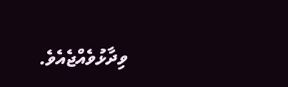ވިދާޅުވެއްޖެއެވެ.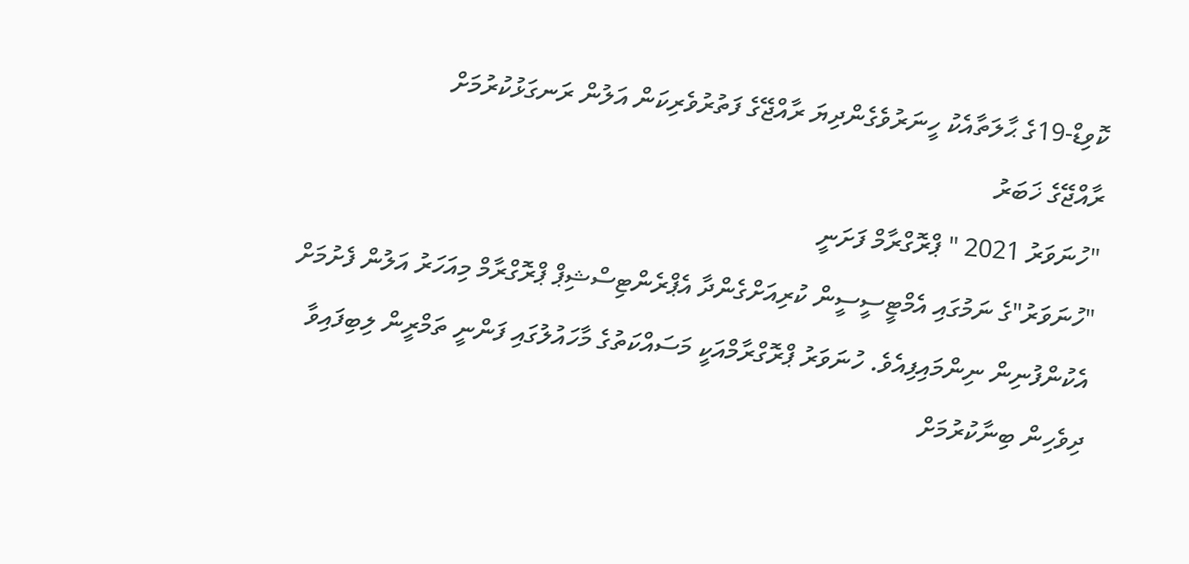ކޮވިޑް-19ގެ ޙާލަތާއެކު ހީނަރުވެގެންދިޔަ ރާއްޖޭގެ ފަތުރުވެރިކަން އަލުން ރަނގަޅުކުރުމަށް
ރާއްޖޭގެ ޚަބަރު
"ހުނަވަރު 2021 " ޕްރޮގްރާމް ފަށަނީ
"ހުނަވަރު"ގެ ނަމުގައި އެމްޓީސީސީން ކުރިއަށްގެންދާ އެޕްރެންޓިސްޝިޕް ޕްރޮގްރާމް މިއަހަރު އަލުން ފެށުމަށް އެކުންފުނިން ނިންމައިފިއެވެ. ހުނަވަރު ޕްރޮގްރާމްއަކީ މަސައްކަތުގެ މާހައުލުގައި ފަންނީ ތަމްރީން ލިބިފައިވާ ދިވެހިން ބިނާކުރުމަށް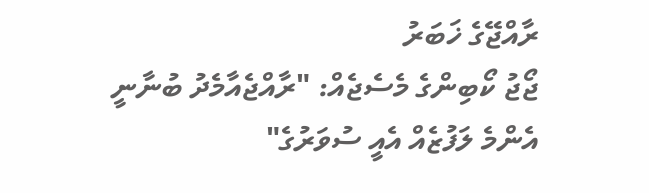ރާއްޖޭގެ ޚަބަރު
ޖޯޖު ކޯބިންގެ މެސެޖެއް: "ރާއްޖެއާމެދު ބުނާނީ އެންމެ ލަފުޒެއް އެއީ ސުވަރުގެ"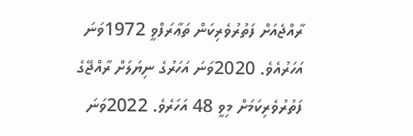ރާއްޖެއަށް ފަތުރުވެރިކަން ތަޢާރަފްވީ 1972ވަނަ އަހަރުއެވެ. 2020ވަނަ އަހަރުގެ ނިޔަލަށް ރާއްޖޭގެ ފަތުރުވެރިކަމަށް މިވީ 48 އަހަރެވެ. 2022ވަނަ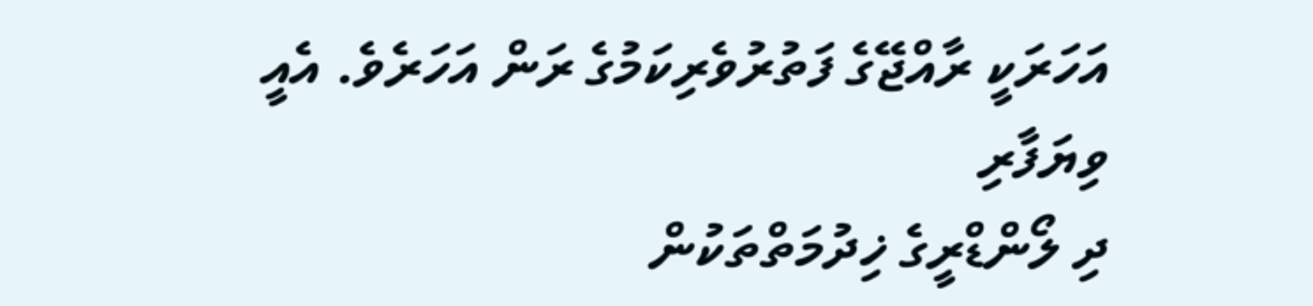އަހަރަކީ ރާއްޖޭގެ ފަތުރުވެރިކަމުގެ ރަން އަހަރެވެ. އެއީ
ވިޔަފާރި
ދި ލޯންޑްރީގެ ޚިދުމަތްތަކުން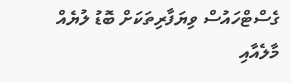ގެސްޓްހައުސް ވިޔަފާރިތަކަށް ބޮޑު ލުޔެއް
މާލެއާއި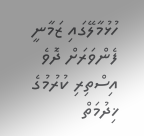ހުޅުމާލޭގައި ޒަމާނީ ފެންވަރަށް ދޮވެ އިސްތިރި ކުރުމުގެ ޚިދުމަތް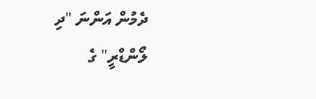ދެމުން އަންނަ "ދި ލޯންޑްރީ" ގެ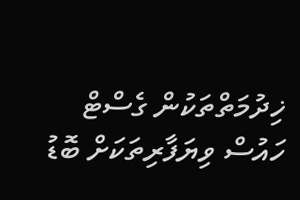ޚިދުމަތްތަކުން ގެސްޓް ހައުސް ވިޔަފާރިތަކަށް ބޮޑު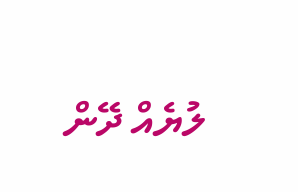ލުޔެއް ދޭން